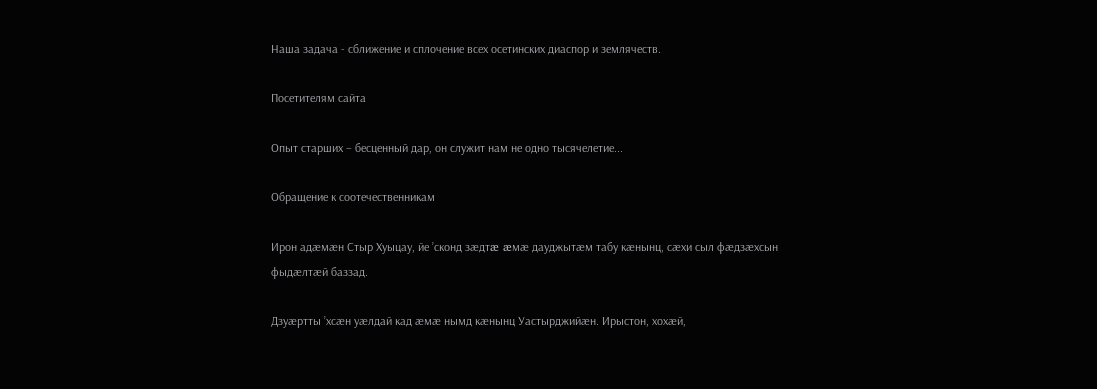Наша задача - сближение и сплочение всех осетинских диаспор и землячеств.

Посетителям сайта

Опыт старших – бесценный дар, он служит нам не одно тысячелетие...

Обращение к соотечественникам

Ирон адæмæн Стыр Хуыцау, йе ’сконд зæдтæ æмæ дауджытæм табу кæнынц, сæхи сыл фæдзæхсын фыдæлтæй баззад.

Дзуæртты ’хсæн уæлдай кад æмæ нымд кæнынц Уастырджийæн. Ирыстон, хохæй,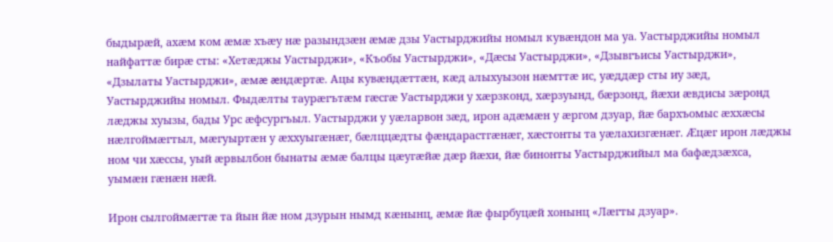быдырæй, ахæм ком æмæ хъæу нæ разындзæн æмæ дзы Уастырджийы номыл кувæндон ма уа. Уастырджийы номыл найфаттæ бирæ сты: «Хетæджы Уастырджи», «Къобы Уастырджи», «Дæсы Уастырджи», «Дзывгъисы Уастырджи», «Дзылаты Уастырджи», æмæ æндæртæ. Ацы кувæндæттæн, кæд алыхуызон нæмттæ ис, уæддæр сты иу зæд, Уастырджийы номыл. Фыдæлты таурæгътæм гæсгæ Уастырджи у хæрзконд, хæрзуынд, бæрзонд, йæхи æвдисы зæронд лæджы хуызы, бады Урс æфсургъыл. Уастырджи у уæларвон зæд, ирон адæмæн у æргом дзуар, йæ бархъомыс æххæсы нæлгоймæгтыл, мæгуыртæн у æххуыгæнæг, бæлццæдты фæндарастгæнæг, хæстонты та уæлахизгæнæг. Æцæг ирон лæджы ном чи хæссы, уый æрвылбон бынаты æмæ балцы цæугæйæ дæр йæхи, йæ бинонты Уастырджийыл ма бафæдзæхса, уымæн гæнæн нæй.

Ирон сылгоймæгтæ та йын йæ ном дзурын нымд кæнынц, æмæ йæ фырбуцæй хонынц «Лæгты дзуар».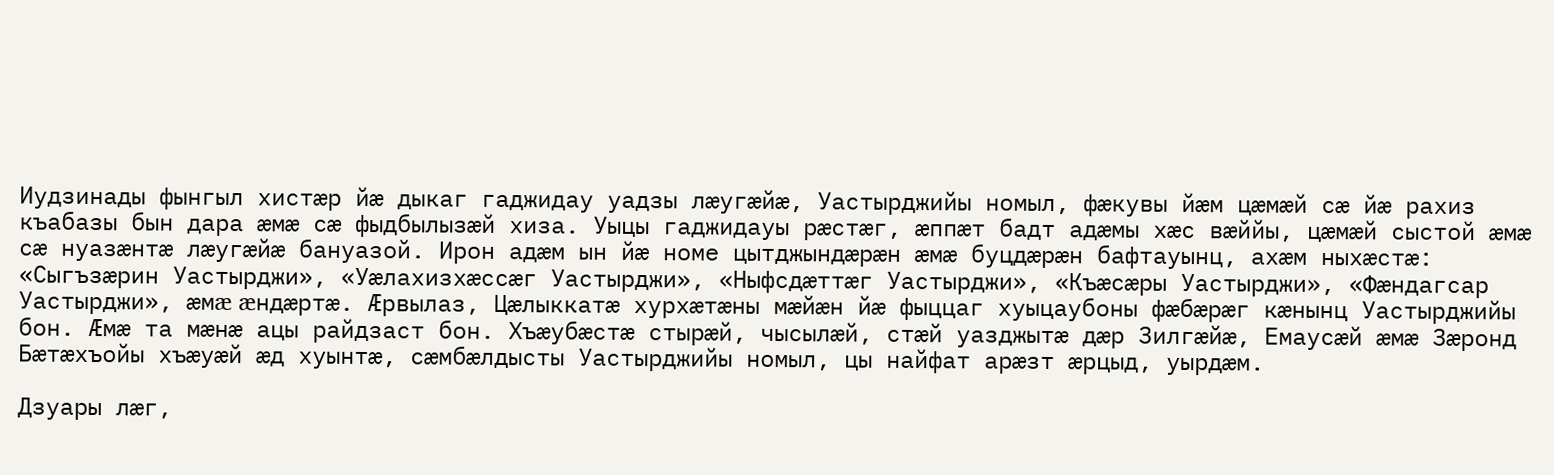Иудзинады фынгыл хистæр йæ дыкаг гаджидау уадзы лæугæйæ, Уастырджийы номыл, фæкувы йæм цæмæй сæ йæ рахиз къабазы бын дара æмæ сæ фыдбылызæй хиза. Уыцы гаджидауы рæстæг, æппæт бадт адæмы хæс вæййы, цæмæй сыстой æмæ сæ нуазæнтæ лæугæйæ бануазой. Ирон адæм ын йæ номе цытджындæрæн æмæ буцдæрæн бафтауынц, ахæм ныхæстæ: «Сыгъзæрин Уастырджи», «Уæлахизхæссæг Уастырджи», «Ныфсдæттæг Уастырджи», «Къæсæры Уастырджи», «Фæндагсар Уастырджи», æмæ æндæртæ. Æрвылаз, Цæлыккатæ хурхæтæны мæйæн йæ фыццаг хуыцаубоны фæбæрæг кæнынц Уастырджийы бон. Æмæ та мæнæ ацы райдзаст бон. Хъæубæстæ стырæй, чысылæй, стæй уазджытæ дæр Зилгæйæ, Емаусæй æмæ Зæронд Бæтæхъойы хъæуæй æд хуынтæ, сæмбæлдысты Уастырджийы номыл, цы найфат арæзт æрцыд, уырдæм.

Дзуары лæг,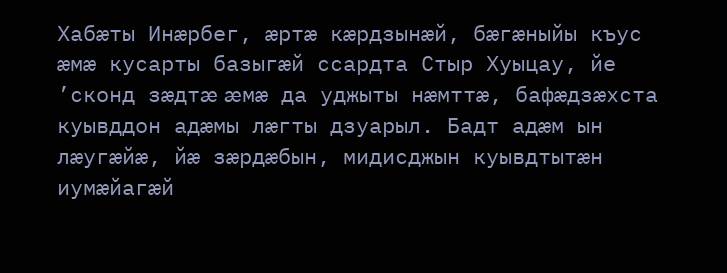Хабæты Инæрбег, æртæ кæрдзынæй, бæгæныйы къус æмæ кусарты базыгæй ссардта Стыр Хуыцау, йе ’сконд зæдтæ æмæ да уджыты нæмттæ, бафæдзæхста куывддон адæмы лæгты дзуарыл. Бадт адæм ын лæугæйæ, йæ зæрдæбын, мидисджын куывдтытæн иумæйагæй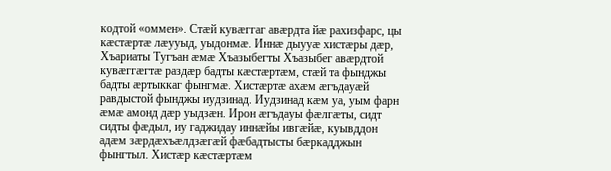кодтой «оммен». Стæй кувæггаг авæрдта йæ рахизфарс, цы кæстæртæ лæууыд, уыдонмæ. Иннæ дыууæ хистæры дæр, Хъариаты Тугъан æмæ Хъазыбегты Хъазыбег авæрдтой кувæггæгтæ раздæр бадты кæстæртæм, стæй та фынджы бадты æртыккаг фынгмæ. Хистæртæ ахæм æгъдауæй равдыстой фынджы иудзинад. Иудзинад кæм уа, уым фарн æмæ амонд дæр уыдзæн. Ирон æгъдауы фæлгæты, сидт сидты фæдыл, иу гаджидау иннæйы ивгæйæ, куывддон адæм зæрдæхъæлдзæгæй фæбадтысты бæркадджын фынгтыл. Хистæр кæстæртæм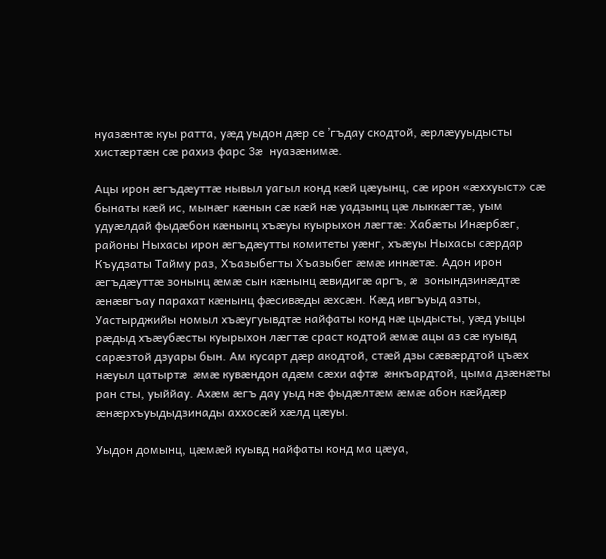нуазæнтæ куы ратта, уæд уыдон дæр се ’гъдау скодтой, æрлæууыдысты хистæртæн сæ рахиз фарс 3æ нуазæнимæ.

Ацы ирон æгъдæуттæ нывыл уагыл конд кæй цæуынц, сæ ирон «æххуыст» сæ бынаты кæй ис, мынæг кæнын сæ кæй нæ уадзынц цæ лыккæгтæ, уым удуæлдай фыдæбон кæнынц хъæуы куырыхон лæгтæ: Хабæты Инæрбæг, районы Ныхасы ирон æгъдæутты комитеты уæнг, хъæуы Ныхасы сæрдар Къудзаты Тайму раз, Хъазыбегты Хъазыбег æмæ иннæтæ. Адон ирон æгъдæуттæ зонынц æмæ сын кæнынц æвидигæ аргъ, æ зонындзинæдтæ æнæвгъау парахат кæнынц фæсивæды æхсæн. Кæд ивгъуыд азты, Уастырджийы номыл хъæугуывдтæ найфаты конд нæ цыдысты, уæд уыцы рæдыд хъæубæсты куырыхон лæгтæ сраст кодтой æмæ ацы аз сæ куывд сарæзтой дзуары бын. Ам кусарт дæр акодтой, стæй дзы сæвæрдтой цъæх нæуыл цатыртæ æмæ кувæндон адæм сæхи афтæ æнкъардтой, цыма дзæнæты ран сты, уыййау. Ахæм æгъ дау уыд нæ фыдæлтæм æмæ абон кæйдæр æнæрхъуыдыдзинады аххосæй хæлд цæуы.

Уыдон домынц, цæмæй куывд найфаты конд ма цæуа,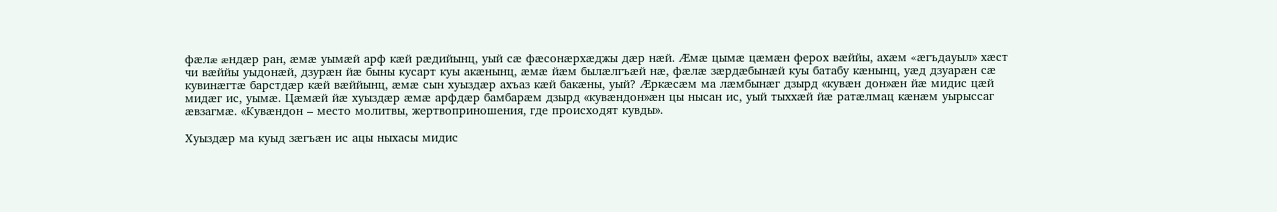фæлæ æндæр ран, æмæ уымæй арф кæй рæдийынц, уый сæ фæсонæрхæджы дæр нæй. Æмæ цымæ цæмæн ферох вæййы, ахæм «æгъдауыл» хæст чи вæййы уыдонæй, дзурæн йæ быны кусарт куы акæнынц, æмæ йæм былæлгъæй нæ, фæлæ зæрдæбынæй куы батабу кæнынц, уæд дзуарæн сæ кувинæгтæ барстдæр кæй вæййынц, æмæ сын хуыздæр ахъаз кæй бакæны, уый? Æркæсæм ма лæмбынæг дзырд «кувæн дон»æн йæ мидис цæй мидæг ис, уымæ. Цæмæй йæ хуыздæр æмæ арфдæр бамбарæм дзырд «кувæндон»æн цы нысан ис, уый тыххæй йæ ратæлмац кæнæм уырыссаг æвзагмæ. «Кувæндон – место молитвы, жертвоприношения, где происходят кувды».

Хуыздæр ма куыд зæгъæн ис ацы ныхасы мидис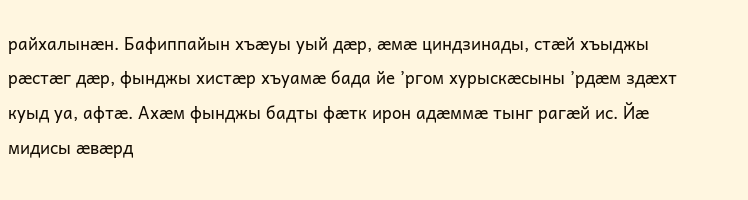райхалынæн. Бафиппайын хъæуы уый дæр, æмæ циндзинады, стæй хъыджы рæстæг дæр, фынджы хистæр хъуамæ бада йе ’ргом хурыскæсыны ’рдæм здæхт куыд уа, афтæ. Ахæм фынджы бадты фæтк ирон адæммæ тынг рагæй ис. Йæ мидисы æвæрд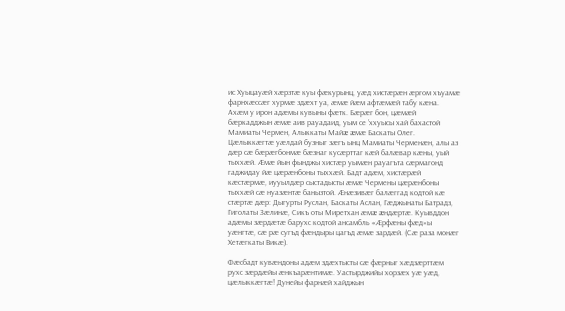ис Хуыцауæй хæрзтæ куы фæкурынц, уæд хистæрæн æргом хъуамæ фарнхæссæг хурмæ здæхт уа, æмæ йæм афтæмæй табу кæна. Ахæм у ирон адæмы кувыны фæтк. Бæрæг бон, цæмæй бæркадджын æмæ аив рауадаид, уым се ’ххуысы хай бахастой Мамиаты Чермен, Алыккаты Майæ æмæ Баскаты Олег. Цæлыккæгтæ уæлдай бузныг зæгъ ынц Мамиаты Черменæн, алы аз дæр сæ бæрæгбонмæ бæзнаг кусæрттаг кæй балæвар кæны, уый тыххæй. Æмæ йын фынджы хистæр уымæн рауагъта сæрмагонд гаджидау йæ цæрæнбоны тыххæй. Бадт адæм, хистæрæй кæстæрмæ, иууылдæр сыстадысты æмæ Чермены цæрæнбоны тыххæй сæ нуазæнтæ банызтой. Æнæзивæг балæггад кодтой кæ стæртæ дæр: Дыгурты Руслан, Баскаты Аслан, Гæджынаты Батрадз, Гиголаты Зæлинæ, Сикъ оты Миретхан æмæ æндæртæ. Куывддон адæмы зæрдæтæ барухс кодтой ансамбль «Æрфæны фæд»ы уæнгтæ, сæ рæ сугъд фæндыры цагъд æмæ зардæй. (Сæ раза монæг Хетæгкаты Викæ).

Фæсбадт кувæндоны адæм здæхтысты сæ фæрныг хæдзæрттæм рухс зæрдæйы æнкъарæнтимæ. Уастырджийы хорзæх уæ уæд, цæлыккæгтæ! Дунейы фарнæй хайджын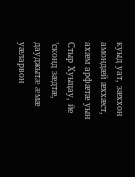куыд уат, зæххон амондæй æххæст, ахæм арфæтæ уын Стыр Хуыцау, йе ’сконд зæдтæ, дауджытæ æмæ уæларвон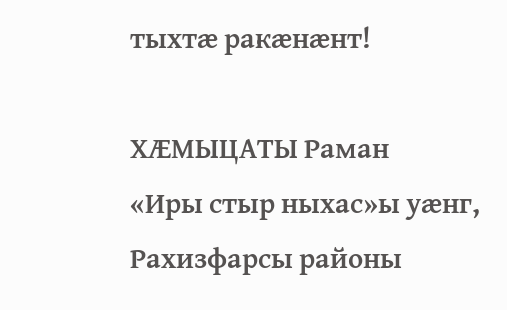тыхтæ ракæнæнт!

ХÆМЫЦАТЫ Раман
«Иры стыр ныхас»ы уæнг, Рахизфарсы районы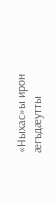«Ныхас»ы ирон æгъдæутты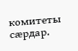комитеты сæрдар.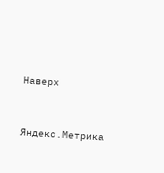Наверх



Яндекс.Метрика